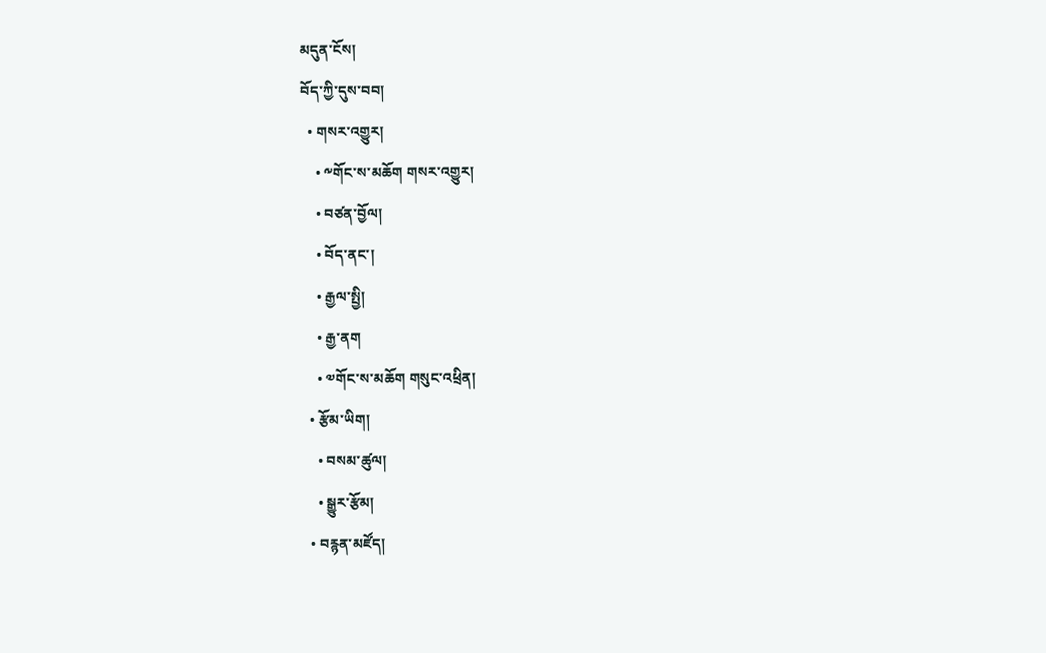མདུན་ངོས།
བོད་ཀྱི་དུས་བབ།
  • གསར་འགྱུར།
    • ༸གོང་ས་མཆོག གསར་འགྱུར།
    • བཙན་བྱོལ།
    • བོད་ནང་།
    • རྒྱལ་སྤྱི།
    • རྒྱ་ནག
    • ༧གོང་ས་མཆོག གསུང་འཕྲིན།
  • རྩོམ་ཡིག།
    • བསམ་ཚུལ།
    • སྒྱུར་རྩོམ།
  • བརྙན་མཛོད།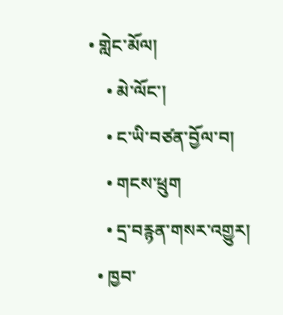• གླེང་མོལ།
    • མེ་ལོང་།
    • ང་ཡི་བཙན་བྱོལ་བ།
    • གངས་ཕྲུག
    • དྲ་བརྙན་གསར་འགྱུར།
  • ཁྱབ་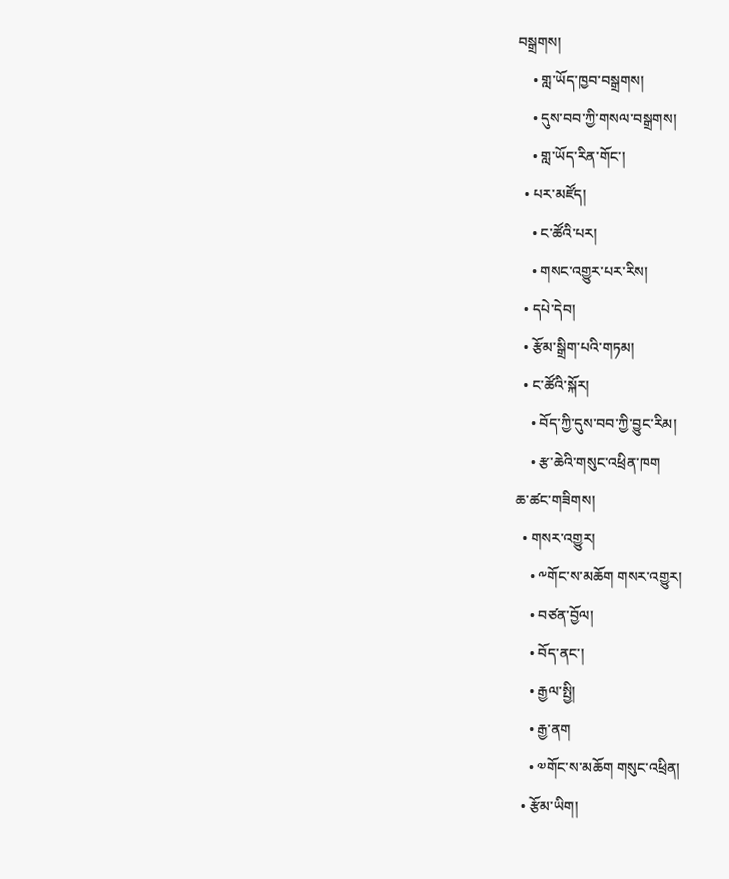བསྒྲགས།
    • གླ་ཡོད་ཁྱབ་བསྒྲགས།
    • དུས་བབ་ཀྱི་གསལ་བསྒྲགས།
    • གླ་ཡོད་རིན་གོང་།
  • པར་མཛོད།
    • ང་ཚོའི་པར།
    • གསང་འགྱུར་པར་རིས།
  • དཔེ་དེབ།
  • རྩོམ་སྒྲིག་པའི་གཏམ།
  • ང་ཚོའི་སྐོར།
    • བོད་ཀྱི་དུས་བབ་ཀྱི་བྱུང་རིམ།
    • རྩ་ཆེའི་གསུང་འཕྲིན་ཁག
ཆ་ཚང་གཟིགས།
  • གསར་འགྱུར།
    • ༸གོང་ས་མཆོག གསར་འགྱུར།
    • བཙན་བྱོལ།
    • བོད་ནང་།
    • རྒྱལ་སྤྱི།
    • རྒྱ་ནག
    • ༧གོང་ས་མཆོག གསུང་འཕྲིན།
  • རྩོམ་ཡིག།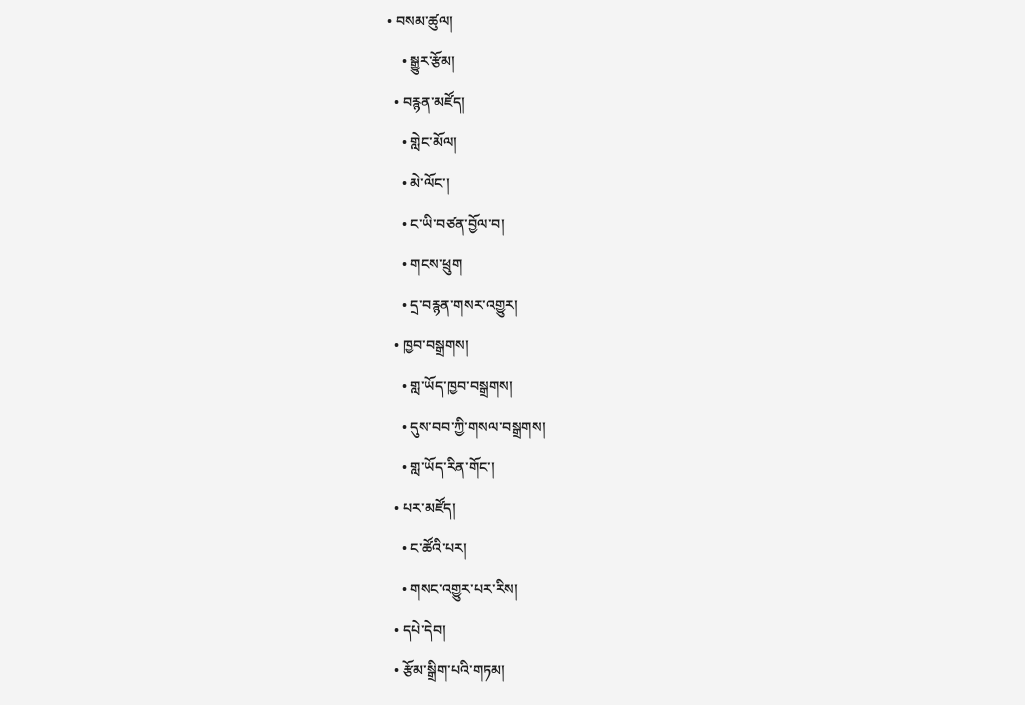• བསམ་ཚུལ།
    • སྒྱུར་རྩོམ།
  • བརྙན་མཛོད།
    • གླེང་མོལ།
    • མེ་ལོང་།
    • ང་ཡི་བཙན་བྱོལ་བ།
    • གངས་ཕྲུག
    • དྲ་བརྙན་གསར་འགྱུར།
  • ཁྱབ་བསྒྲགས།
    • གླ་ཡོད་ཁྱབ་བསྒྲགས།
    • དུས་བབ་ཀྱི་གསལ་བསྒྲགས།
    • གླ་ཡོད་རིན་གོང་།
  • པར་མཛོད།
    • ང་ཚོའི་པར།
    • གསང་འགྱུར་པར་རིས།
  • དཔེ་དེབ།
  • རྩོམ་སྒྲིག་པའི་གཏམ།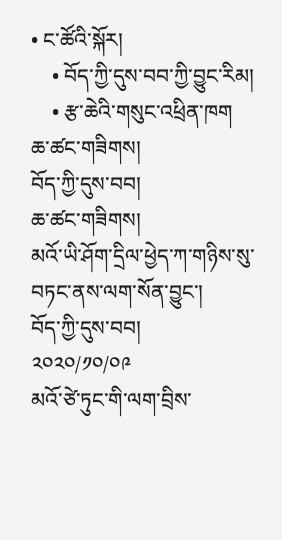• ང་ཚོའི་སྐོར།
    • བོད་ཀྱི་དུས་བབ་ཀྱི་བྱུང་རིམ།
    • རྩ་ཆེའི་གསུང་འཕྲིན་ཁག
ཆ་ཚང་གཟིགས།
བོད་ཀྱི་དུས་བབ།
ཆ་ཚང་གཟིགས།
མའོ་ཡི་ཤོག་དྲིལ་ཕྱེད་ཀ་གཉིས་སུ་བཏང་ནས་ལག་སོན་བྱུང་།
བོད་ཀྱི་དུས་བབ།
༢༠༢༠/༡༠/༠༩
མའོ་ཙེ་ཏུང་གི་ལག་བྲིས་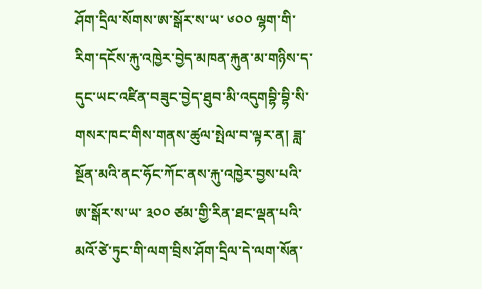ཤོག་དྲིལ་སོགས་ཨ་སྒོར་ས་ཡ་ ༦༠༠ ལྷག་གི་རིག་དངོས་རྐུ་འཁྱེར་བྱེད་མཁན་རྐུན་མ་གཉིས་ད་དུང་ཡང་འཛིན་བཟུང་བྱེད་ཐུབ་མི་འདུགབྷི་བྷི་སི་གསར་ཁང་གིས་གནས་ཚུལ་སྤེལ་བ་ལྟར་ན། ཟླ་སྔོན་མའི་ནང་ཧོང་ཀོང་ནས་རྐུ་འཁྱེར་བྱས་པའི་ཨ་སྒོར་ས་ཡ་ ༣༠༠ ཙམ་གྱི་རིན་ཐང་ལྡན་པའི་མའོ་ཙེ་ཏུང་གི་ལག་བྲིས་ཤོག་དྲིལ་དེ་ལག་སོན་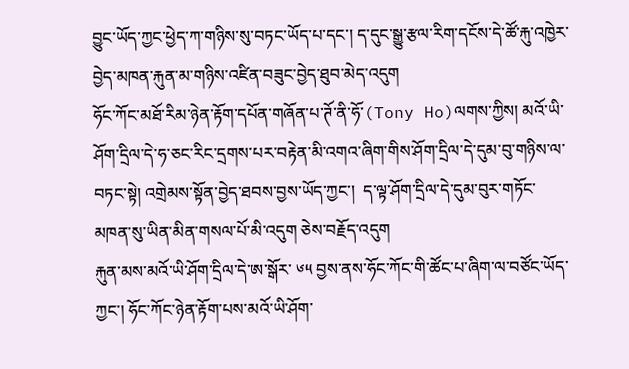བྱུང་ཡོད་ཀྱང་ཕྱེད་ཀ་གཉིས་སུ་བཏང་ཡོད་པ་དང་། ད་དུང་སྒྱུ་རྩལ་རིག་དངོས་དེ་ཚོ་རྐུ་འཁྱེར་བྱེད་མཁན་རྐུན་མ་གཉིས་འཛིན་བཟུང་བྱེད་ཐུབ་མེད་འདུག
ཧོང་ཀོང་མཐོ་རིམ་ཉེན་རྟོག་དཔོན་གཞོན་པ་ཊོ་ནི་ཧོ་(Tony Ho)ལགས་ཀྱིས། མའོ་ཡི་ཤོག་དྲིལ་དེ་ཧ་ཅང་རིང་དྲགས་པར་བརྟེན་མི་འགའ་ཞིག་གིས་ཤོག་དྲིལ་དེ་དུམ་བུ་གཉིས་ལ་བཏང་སྟེ། འགྲེམས་སྟོན་བྱེད་ཐབས་བྱས་ཡོད་ཀྱང་།  ད་ལྟ་ཤོག་དྲིལ་དེ་དུམ་བུར་གཏོང་མཁན་སུ་ཡིན་མིན་གསལ་པོ་མི་འདུག ཅེས་བརྗོད་འདུག
རྐུན་མས་མའོ་ཡི་ཤོག་དྲིལ་དེ་ཨ་སྒོར་ ༦༥ བྱས་ནས་ཧོང་ཀོང་གི་ཚོང་པ་ཞིག་ལ་བཙོང་ཡོད་ཀྱང་། ཧོང་ཀོང་ཉེན་རྟོག་པས་མའོ་ཡི་ཤོག་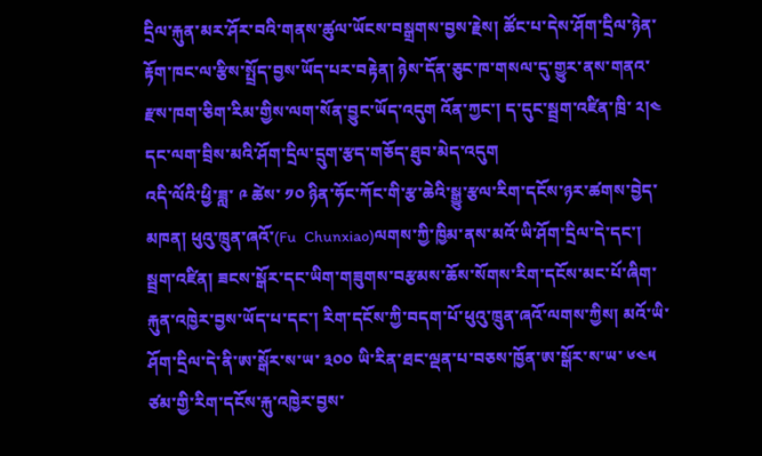དྲིལ་རྐུན་མར་ཤོར་བའི་གནས་ཚུལ་ཡོངས་བསྒྲགས་བྱས་རྗེས། ཚོང་པ་དེས་ཤོག་དྲིལ་ཉེན་རྟོག་ཁང་ལ་རྩིས་སྤྲོད་བྱས་ཡོད་པར་བརྟེན། ཉེས་དོན་ཅུང་ཁ་གསལ་དུ་གྱུར་ནས་གནའ་རྫས་ཁག་ཅིག་རིམ་གྱིས་ལག་སོན་བྱུང་ཡོད་འདུག འོན་ཀྱང་། ད་དུང་སྦྲག་འཛིན་ཁྲི་ ༢།༤ དང་ལག་བྲིས་མའི་ཤོག་དྲིལ་དྲུག་རྩད་གཅོད་ཐུབ་མེད་འདུག
འདི་ལོའི་ཕྱི་ཟླ་ ༩ ཚེས་ ༡༠ ཉིན་ཧོང་ཀོང་གི་རྩ་ཆེའི་སྒྱུ་རྩལ་རིག་དངོས་ཉར་ཚགས་བྱེད་མཁན། ཕུའུ་ཁྲུན་ཞའོ་(Fu  Chunxiao)ལགས་ཀྱི་ཁྱིམ་ནས་མའོ་ཡི་ཤོག་དྲིལ་དེ་དང་། སྦྲག་འཛིན། ཟངས་སྒོར་དང་ཡིག་གཟུགས་བརྩམས་ཆོས་སོགས་རིག་དངོས་མང་པོ་ཞིག་རྐུན་འཁྱེར་བྱས་ཡོད་པ་དང་། རིག་དངོས་ཀྱི་བདག་པོ་ཕུའུ་ཁྲུན་ཞའོ་ལགས་ཀྱིས། མའོ་ཡི་ཤོག་དྲིལ་དེ་ནི་ཨ་སྒོར་ས་ཡ་ ༣༠༠ ཡི་རིན་ཐང་ལྡན་པ་བཅས་ཁྱོན་ཨ་སྒོར་ས་ཡ་ ༦༤༥ ཙམ་གྱི་རིག་དངོས་རྐུ་འཁྱེར་བྱས་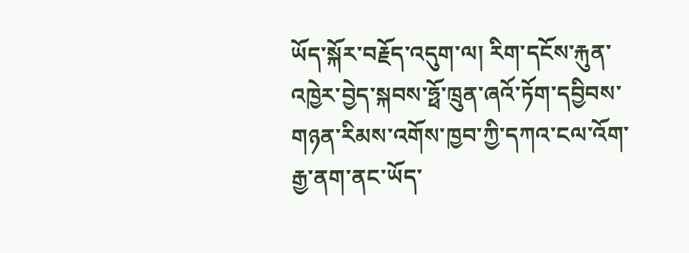ཡོད་སྐོར་བརྗོད་འདུག་ལ། རིག་དངོས་རྐུན་འཁྱེར་བྱེད་སྐབས་ཧྥོ་ཁྲུན་ཞའོ་ཏོག་དབྱིབས་གཉན་རིམས་འགོས་ཁྱབ་ཀྱི་དཀའ་ངལ་འོག་རྒྱ་ནག་ནང་ཡོད་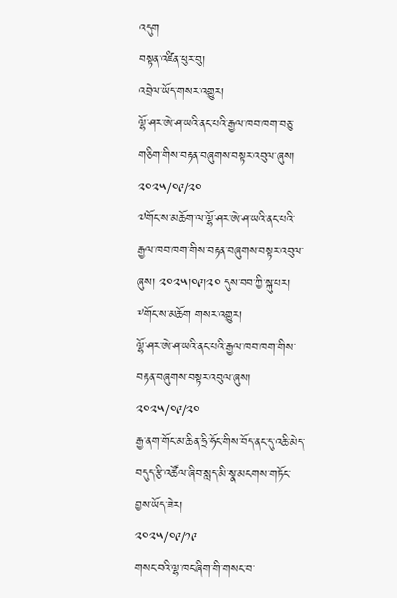འདུག
བསྟན་འཛིན་ཕུར་བུ།
འབྲེལ་ཡོད་གསར་འགྱུར།
ལྷོ་ཤར་ཨེ་ཤ་ཡའི་ནང་པའི་རྒྱལ་ཁབ་ཁག་བཅུ་གཅིག་གིས་བརྟན་བཞུགས་བསྟར་འབུལ་ཞུས།
༢༠༢༥/༠༩/༢༠
༧གོང་ས་མཆོག་ལ་ལྷོ་ཤར་ཨེ་ཤ་ཡའི་ནང་པའི་རྒྱལ་ཁབ་ཁག་གིས་བརྟན་བཞུགས་བསྟར་འབུལ་ཞུས། ༢༠༢༥།༠༩།༢༠ དུས་བབ་ཀྱི་སྐུ་པར།
༸གོང་ས་མཆོག གསར་འགྱུར།
ལྷོ་ཤར་ཨེ་ཤ་ཡའི་ནང་པའི་རྒྱལ་ཁབ་ཁག་གིས་བརྟན་བཞུགས་བསྟར་འབུལ་ཞུས།
༢༠༢༥/༠༩/༢༠
རྒྱ་ནག་གོང་མ་ཆིན་ཧྲི་ཧོང་གིས་བོད་ནང་དུ་འཆི་མེད་བདུད་རྩི་འཚོལ་ཞིབ་སླད་མི་སྣ་མངགས་གཏོང་བྱས་ཡོད་ཟེར།
༢༠༢༥/༠༩/༡༩
གསང་བའི་ལྷ་ཁང་ཞིག་གི་གསང་བ་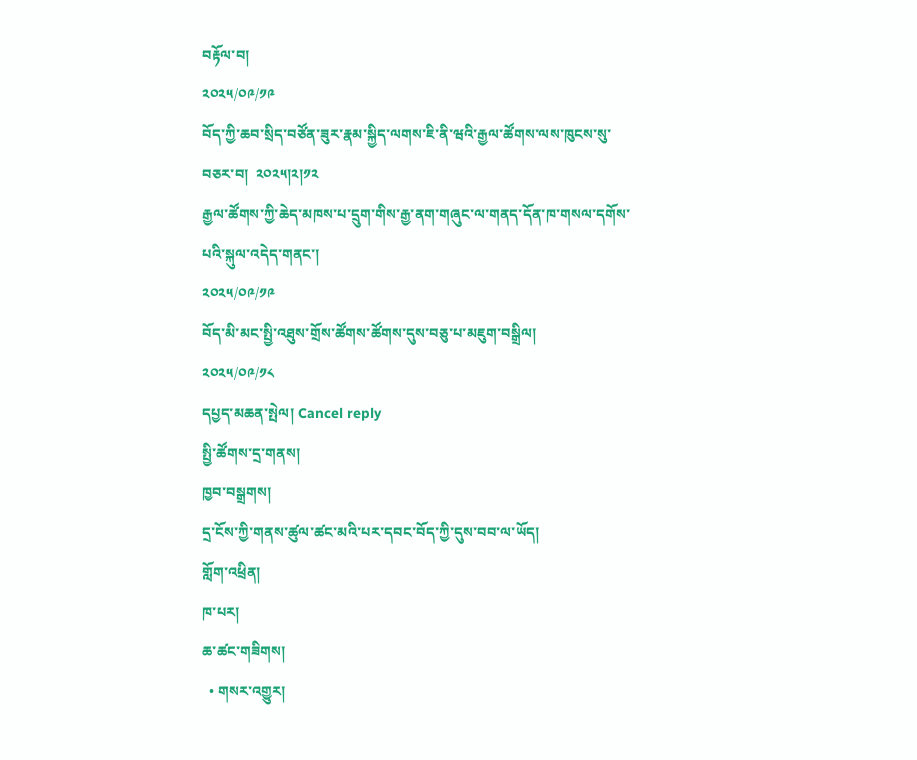བརྟོལ་བ།
༢༠༢༥/༠༩/༡༩
བོད་ཀྱི་ཆབ་སྲིད་བཙོན་ཟུར་རྣམ་སྐྱིད་ལགས་ཇི་ནི་ཝའི་རྒྱལ་ཚོགས་ལས་ཁུངས་སུ་བཅར་བ།  ༢༠༢༥།༢།༡༢
རྒྱལ་ཚོགས་ཀྱི་ཆེད་མཁས་པ་དྲུག་གིས་རྒྱ་ནག་གཞུང་ལ་གནད་དོན་ཁ་གསལ་དགོས་པའི་སྐུལ་འདེད་གནང་།
༢༠༢༥/༠༩/༡༩
བོད་མི་མང་སྤྱི་འཐུས་གྲོས་ཚོགས་ཚོགས་དུས་བཅུ་པ་མཇུག་བསྒྲིལ།
༢༠༢༥/༠༩/༡༨
དཔྱད་མཆན་སྤེལ། Cancel reply
སྤྱི་ཚོགས་དྲ་གནས།
ཁྱབ་བསྒྲགས།
དྲ་ངོས་ཀྱི་གནས་ཚུལ་ཚང་མའི་པར་དབང་བོད་ཀྱི་དུས་བབ་ལ་ཡོད།
གློག་འཕྲིན།
ཁ་པར།
ཆ་ཚང་གཟིགས།
  • གསར་འགྱུར།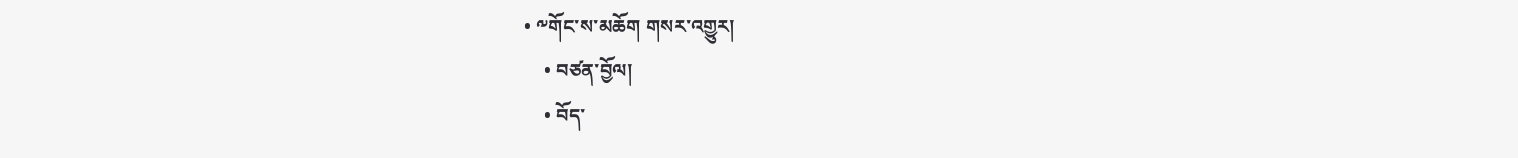• ༸གོང་ས་མཆོག གསར་འགྱུར།
    • བཙན་བྱོལ།
    • བོད་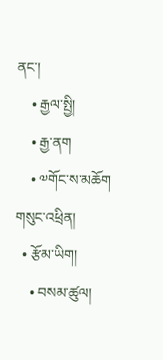ནང་།
    • རྒྱལ་སྤྱི།
    • རྒྱ་ནག
    • ༧གོང་ས་མཆོག གསུང་འཕྲིན།
  • རྩོམ་ཡིག།
    • བསམ་ཚུལ།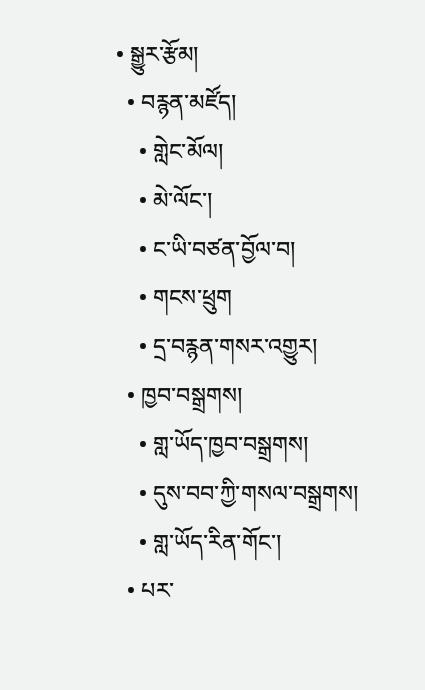• སྒྱུར་རྩོམ།
  • བརྙན་མཛོད།
    • གླེང་མོལ།
    • མེ་ལོང་།
    • ང་ཡི་བཙན་བྱོལ་བ།
    • གངས་ཕྲུག
    • དྲ་བརྙན་གསར་འགྱུར།
  • ཁྱབ་བསྒྲགས།
    • གླ་ཡོད་ཁྱབ་བསྒྲགས།
    • དུས་བབ་ཀྱི་གསལ་བསྒྲགས།
    • གླ་ཡོད་རིན་གོང་།
  • པར་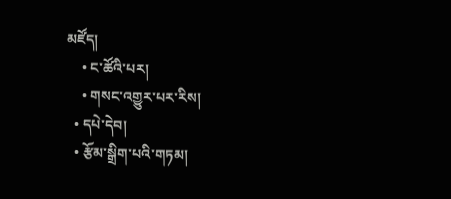མཛོད།
    • ང་ཚོའི་པར།
    • གསང་འགྱུར་པར་རིས།
  • དཔེ་དེབ།
  • རྩོམ་སྒྲིག་པའི་གཏམ།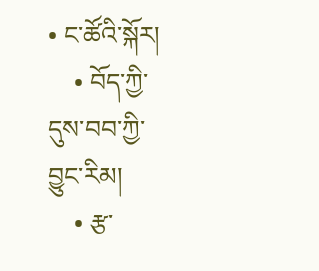• ང་ཚོའི་སྐོར།
    • བོད་ཀྱི་དུས་བབ་ཀྱི་བྱུང་རིམ།
    • རྩ་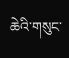ཆེའི་གསུང་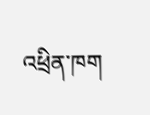འཕྲིན་ཁག